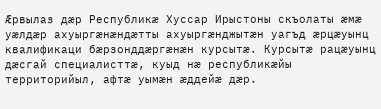Æрвылаз дæр Республикæ Хуссар Ирыстоны скъолаты æмæ уæлдæр ахуыргæнæндæтты ахуыргæнджытæн уагъд æрцæуынц квалификаци бæрзонддæргæнæн курсытæ. Курсытæ рацæуынц дæсгай специалисттæ, куыд нæ республикæйы территорийыл, афтæ уымæн æддейæ дæр.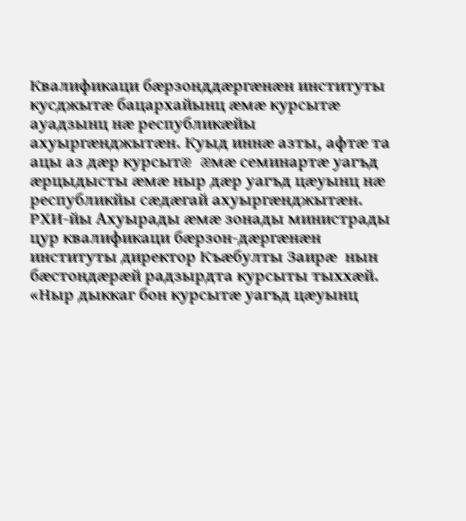Квалификаци бæрзонддæргæнæн институты кусджытæ бацархайынц æмæ курсытæ ауадзынц нæ республикæйы ахуыргæнджытæн. Куыд иннæ азты, афтæ та ацы аз дæр курсытæ æмæ семинартæ уагъд æрцыдысты æмæ ныр дæр уагъд цæуынц нæ республикйы сæдæгай ахуыргæнджытæн. РХИ-йы Ахуырады æмæ зонады министрады цур квалификаци бæрзон-дæргæнæн институты директор Къæбулты Заирæ  нын бæстондæрæй радзырдта курсыты тыххæй. «Ныр дыккаг бон курсытæ уагъд цæуынц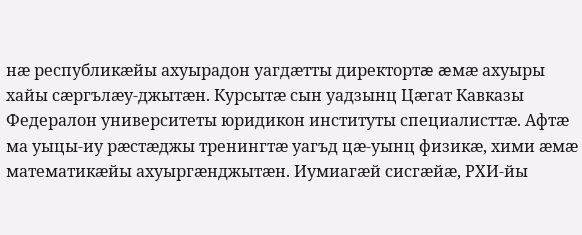нæ республикæйы ахуырадон уагдæтты директортæ æмæ ахуыры хайы сæргълæу-джытæн. Курсытæ сын уадзынц Цæгат Кавказы Федералон университеты юридикон институты специалисттæ. Афтæ ма уыцы-иу рæстæджы тренингтæ уагъд цæ-уынц физикæ, хими æмæ математикæйы ахуыргæнджытæн. Иумиагæй сисгæйæ, РХИ-йы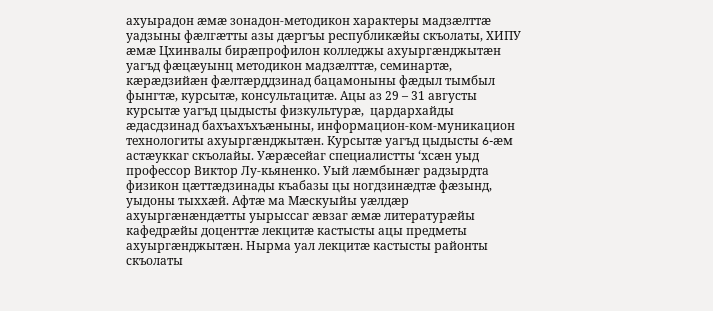ахуырадон æмæ зонадон-методикон характеры мадзæлттæ уадзыны фæлгæтты азы дæргъы республикæйы скъолаты, ХИПУ æмæ Цхинвалы бирæпрофилон колледжы ахуыргæнджытæн уагъд фæцæуынц методикон мадзæлттæ, семинартæ, кæрæдзийæн фæлтæрддзинад бацамоныны фæдыл тымбыл фынгтæ, курсытæ, консультацитæ. Ацы аз 29 – 31 августы курсытæ уагъд цыдысты физкультурæ,  цардархайды æдасдзинад бахъахъхъæныны, информацион-ком-муникацион технологиты ахуыргæнджытæн. Курсытæ уагъд цыдысты 6-æм астæуккаг скъолайы. Уæрæсейаг специалистты ‘хсæн уыд профессор Виктор Лу-кьяненко. Уый лæмбынæг радзырдта физикон цæттæдзинады къабазы цы ногдзинæдтæ фæзынд, уыдоны тыххæй. Афтæ ма Мæскуыйы уæлдæр ахуыргæнæндæтты уырыссаг æвзаг æмæ литературæйы кафедрæйы доценттæ лекцитæ кастысты ацы предметы ахуыргæнджытæн. Нырма уал лекцитæ кастысты районты скъолаты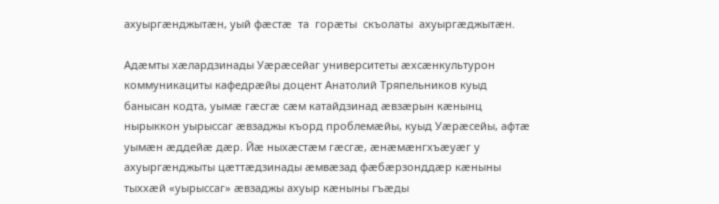ахуыргæнджытæн, уый фæстæ  та  горæты  скъолаты  ахуыргæджытæн.

Адæмты хæлардзинады Уæрæсейаг университеты æхсæнкультурон коммуникациты кафедрæйы доцент Анатолий Тряпельников куыд банысан кодта, уымæ гæсгæ сæм катайдзинад æвзæрын кæнынц нырыккон уырыссаг æвзаджы къорд проблемæйы, куыд Уæрæсейы, афтæ уымæн æддейæ дæр. Йæ ныхæстæм гæсгæ, æнæмæнгхъæуæг у ахуыргæнджыты цæттæдзинады æмвæзад фæбæрзонддæр кæныны тыххæй «уырыссаг» æвзаджы ахуыр кæныны гъæды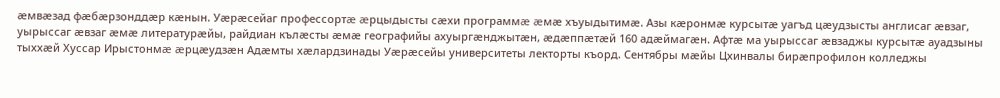æмвæзад фæбæрзонддæр кæнын. Уæрæсейаг профессортæ æрцыдысты сæхи программæ æмæ хъуыдытимæ. Азы кæронмæ курсытæ уагъд цæудзысты англисаг æвзаг, уырыссаг æвзаг æмæ литературæйы, райдиан кълæсты æмæ географийы ахуыргæнджытæн, æдæппæтæй 160 адæймагæн. Афтæ ма уырыссаг æвзаджы курсытæ ауадзыны тыххæй Хуссар Ирыстонмæ æрцæудзæн Адæмты хæлардзинады Уæрæсейы университеты лекторты къорд. Сентябры мæйы Цхинвалы бирæпрофилон колледжы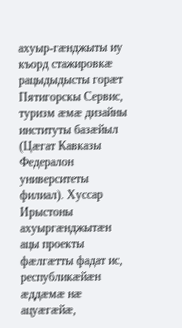ахуыр-гæнджыты иу къорд стажировкæ рацыдыдысты горæт Пятигорскы Сервис, туризм æмæ дизайны институты базæйыл (Цæгат Кавказы Федералон университеты филиал). Хуссар Ирыстоны ахуыргæнджытæн ацы проекты фæлгæтты фадат ис, республикæйæн æддæмæ нæ ацуæгæйæ,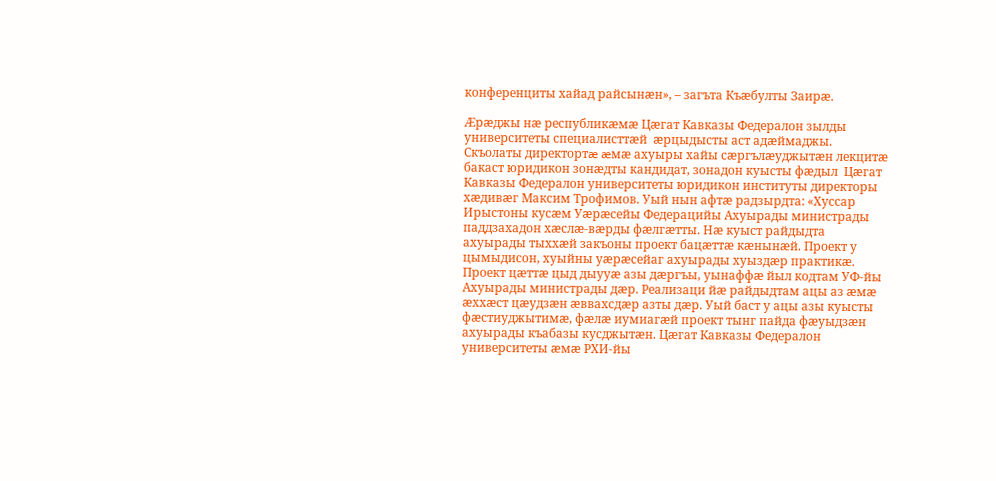конференциты хайад райсынæн», – загъта Къæбулты Заирæ.

Æрæджы нæ республикæмæ Цæгат Кавказы Федералон зылды университеты специалисттæй  æрцыдысты аст адæймаджы.  Скъолаты директортæ æмæ ахуыры хайы сæргълæуджытæн лекцитæ бакаст юридикон зонæдты кандидат, зонадон куысты фæдыл  Цæгат Кавказы Федералон университеты юридикон институты директоры хæдивæг Максим Трофимов. Уый нын афтæ радзырдта: «Хуссар Ирыстоны кусæм Уæрæсейы Федерацийы Ахуырады министрады паддзахадон хæслæ-вæрды фæлгæтты. Нæ куыст райдыдта ахуырады тыххæй закъоны проект бацæттæ кæнынæй. Проект у цымыдисон, хуыйны уæрæсейаг ахуырады хуыздæр практикæ. Проект цæттæ цыд дыууæ азы дæргъы, уынаффæ йыл кодтам УФ-йы Ахуырады министрады дæр. Реализаци йæ райдыдтам ацы аз æмæ æххæст цæудзæн æввахсдæр азты дæр. Уый баст у ацы азы куысты фæстиуджытимæ, фæлæ иумиагæй проект тынг пайда фæуыдзæн ахуырады къабазы кусджытæн. Цæгат Кавказы Федералон университеты æмæ РХИ-йы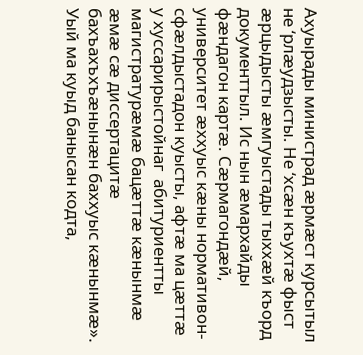Ахуырады министрад æрмæст курсытыл не ‘рлæудзысты. Не ‘хсæн къухтæ фыст æрцыдысты æмгуыстады тыххæй къорд документтыл. Ис нын æмархайды фæндагон картæ. Сæрмагондæй, университет æххуыс кæны нормативон-сфæлдыстадон куысты, афтæ ма цæттæ у хуссарирыстойнаг  абитуриентты магистратурæмæ бацæттæ кæнынмæ æмæ сæ диссертацитæ бахъахъхъæнынæн баххуыс кæнынмæ». Уый ма куыд банысан кодта,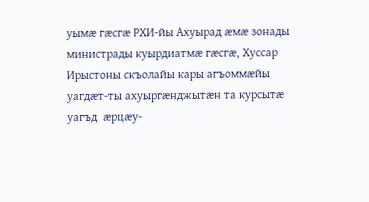уымæ гæсгæ РХИ-йы Ахуырад æмæ зонады министрады куырдиатмæ гæсгæ, Хуссар Ирыстоны скъолайы кары агъоммæйы уагдæт-ты ахуыргæнджытæн та курсытæ уагъд  æрцæу-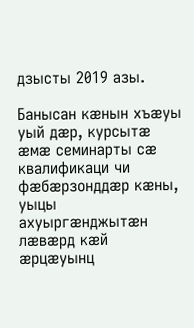дзысты 2019 азы.

Банысан кæнын хъæуы уый дæр, курсытæ æмæ семинарты сæ квалификаци чи фæбæрзонддæр кæны, уыцы ахуыргæнджытæн лæвæрд кæй æрцæуынц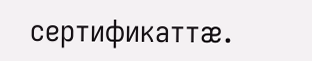сертификаттæ.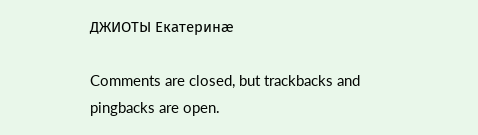ДЖИОТЫ Екатеринæ

Comments are closed, but trackbacks and pingbacks are open.